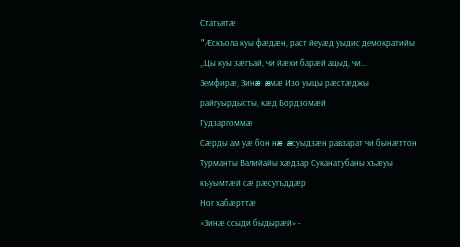Статьятæ
"Æскъола куы фæдæн, раст йеуæд уыдис демократийы
,,Цы куы зæгъай, чи йæхи барæй ацыд, чи…
Земфирæ, Зинæ æмæ Изо уыцы рæстæджы райгуырдысты, кæд Бордзомæй
Гудзаргоммæ
Сæрды ам уæ бон нæ æсуыдзæн равзарат чи бынæттон
Турманты Валийайы хæдзар Суканатубаны хъæуы къуымтæй сæ рæсугъддæр
Ног хабæрттæ
«Зинæ ссыди быдырæй» -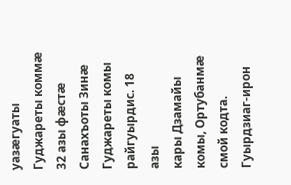уазæгуаты Гуджареты коммæ 32 азы фæстæ
Санахъоты Зинæ Гуджареты комы райгуырдис. 18 азы
кары Дзамайы комы, Ортубанмæ смой кодта. Гуырдзиаг-ирон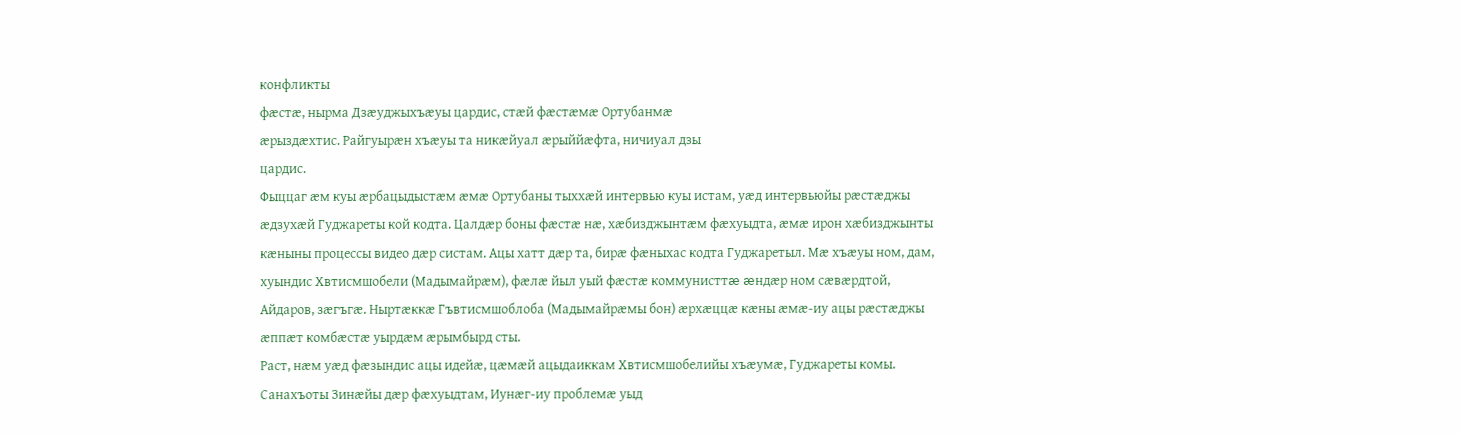конфликты
фæстæ, нырма Дзæуджыхъæуы цардис, стæй фæстæмæ Ортубанмæ
æрыздæхтис. Райгуырæн хъæуы та никæйуал æрыййæфта, ничиуал дзы
цардис.
Фыццаг æм куы æрбацыдыстæм æмæ Ортубаны тыххæй интервью куы истам, уæд интервьюйы рæстæджы æдзухæй Гуджареты кой кодта. Цалдæр боны фæстæ нæ, хæбизджынтæм фæхуыдта, æмæ ирон хæбизджынты кæныны процессы видео дæр систам. Ацы хатт дæр та, бирæ фæныхас кодта Гуджаретыл. Мæ хъæуы ном, дам, хуындис Хвтисмшобели (Мадымайрæм), фæлæ йыл уый фæстæ коммунисттæ æндæр ном сæвæрдтой, Айдаров, зæгъгæ. Ныртæккæ Гъвтисмшоблоба (Мадымайрæмы бон) æрхæццæ кæны æмæ-иу ацы рæстæджы æппæт комбæстæ уырдæм æрымбырд сты.
Раст, нæм уæд фæзындис ацы идейæ, цæмæй ацыдаиккам Хвтисмшобелийы хъæумæ, Гуджареты комы. Санахъоты Зинæйы дæр фæхуыдтам, Иунæг-иу проблемæ уыд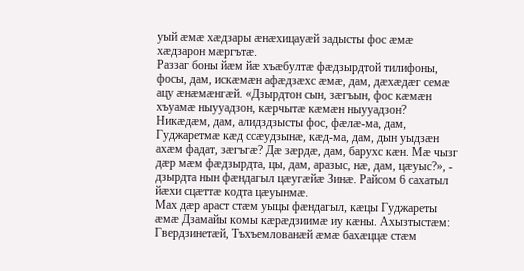уый æмæ хæдзары æнæхицауæй задысты фос æмæ хæдзарон мæргътæ.
Раззаг боны йæм йæ хъæбултæ фæдзырдтой тилифоны, фосы, дам, искæмæн афæдзæхс æмæ, дам, дæхæдæг семæ ацу æнæмæнгæй. «Дзырдтон сын, зæгъын, фос кæмæн хъуамæ ныууадзон, кæрчытæ кæмæн ныууадзон? Никæдæм, дам, алидздзысты фос, фæлæ-ма, дам, Гуджаретмæ кæд ссæудзынæ, кæд-ма, дам, дын уыдзæн ахæм фадат, зæгъгæ? Дæ зæрдæ, дам, барухс кæн. Мæ чызг дæр мæм фæдзырдта, цы, дам, аразыс, нæ, дам, цæуыс?», - дзырдта нын фæндагыл цæугæйæ Зинæ. Райсом 6 сахатыл йæхи сцæттæ кодта цæуынмæ.
Мах дæр араст стæм уыцы фæндагыл, кæцы Гуджареты æмæ Дзамайы комы кæрæдзиимæ иу кæны. Ахызтыстæм: Гвердзинетæй, Тъхъемлованæй æмæ бахæццæ стæм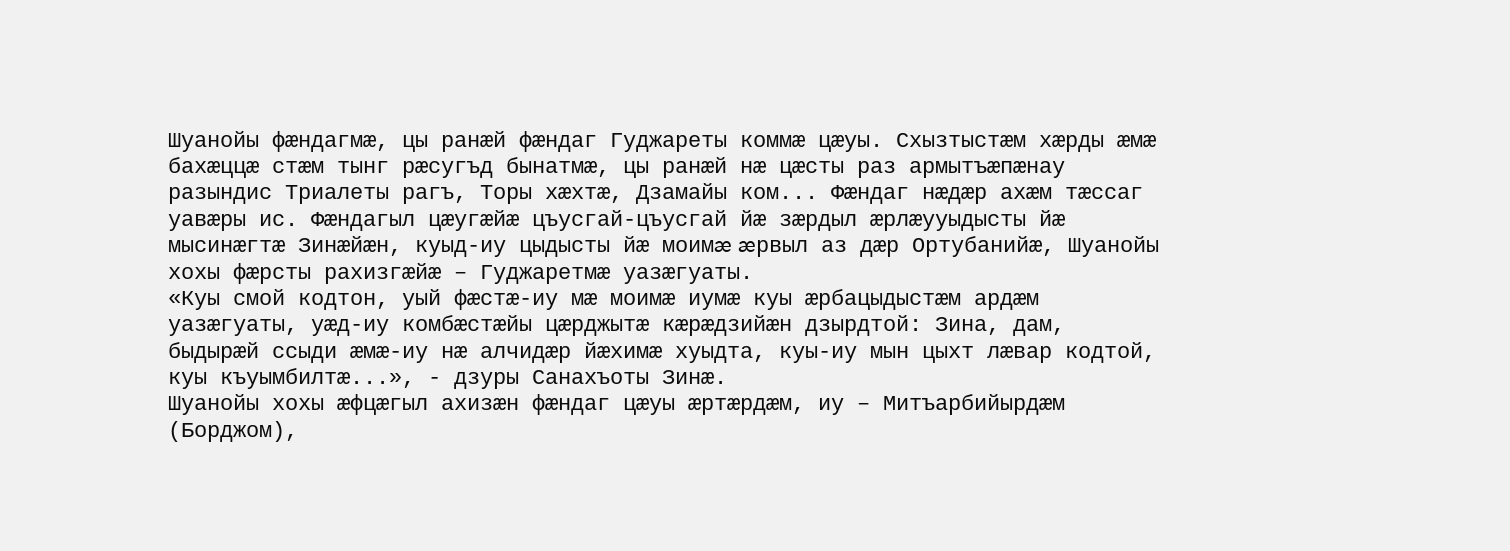Шуанойы фæндагмæ, цы ранæй фæндаг Гуджареты коммæ цæуы. Схызтыстæм хæрды æмæ бахæццæ стæм тынг рæсугъд бынатмæ, цы ранæй нæ цæсты раз армытъæпæнау разындис Триалеты рагъ, Торы хæхтæ, Дзамайы ком... Фæндаг нæдæр ахæм тæссаг уавæры ис. Фæндагыл цæугæйæ цъусгай-цъусгай йæ зæрдыл æрлæууыдысты йæ мысинæгтæ Зинæйæн, куыд-иу цыдысты йæ моимæ æрвыл аз дæр Ортубанийæ, Шуанойы хохы фæрсты рахизгæйæ – Гуджаретмæ уазæгуаты.
«Куы смой кодтон, уый фæстæ-иу мæ моимæ иумæ куы æрбацыдыстæм ардæм уазæгуаты, уæд-иу комбæстæйы цæрджытæ кæрæдзийæн дзырдтой: Зина, дам, быдырæй ссыди æмæ-иу нæ алчидæр йæхимæ хуыдта, куы-иу мын цыхт лæвар кодтой, куы къуымбилтæ...», - дзуры Санахъоты Зинæ.
Шуанойы хохы æфцæгыл ахизæн фæндаг цæуы æртæрдæм, иу – Митъарбийырдæм (Борджом),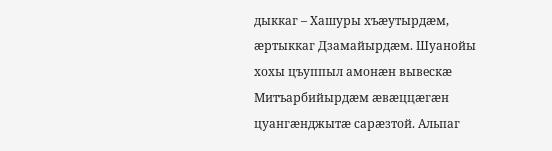дыккаг – Хашуры хъæутырдæм, æртыккаг Дзамайырдæм. Шуанойы хохы цъуппыл амонæн вывескæ Митъарбийырдæм æвæццæгæн цуангæнджытæ сарæзтой. Альпаг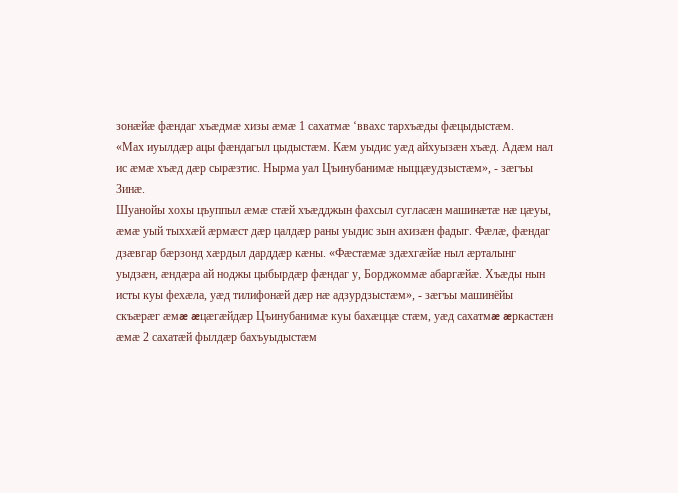зонæйæ фæндаг хъæдмæ хизы æмæ 1 сахатмæ ‘ввахс тархъæды фæцыдыстæм.
«Мах иуылдæр ацы фæндагыл цыдыстæм. Кæм уыдис уæд айхуызæн хъæд. Адæм нал ис æмæ хъæд дæр сырæзтис. Нырма уал Цъинубанимæ ныццæудзыстæм», - зæгъы Зинæ.
Шуанойы хохы цъуппыл æмæ стæй хъæдджын фахсыл сугласæн машинæтæ нæ цæуы, æмæ уый тыххæй æрмæст дæр цалдæр раны уыдис зын ахизæн фадыг. Фæлæ, фæндаг дзæвгар бæрзонд хæрдыл дарддæр кæны. «Фæстæмæ здæхгæйæ ныл æрталынг уыдзæн, æндæра ай ноджы цыбырдæр фæндаг у, Борджоммæ абаргæйæ. Хъæды нын исты куы фехæла, уæд тилифонæй дæр нæ адзурдзыстæм», - зæгъы машинёйы скъæрæг æмæ æцæгæйдæр Цъинубанимæ куы бахæццæ стæм, уæд сахатмæ æркастæн æмæ 2 сахатæй фылдæр бахъуыдыстæм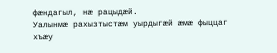фæндагыл, нæ рацыдæй.
Уалынмæ рахызтыстæм уырдыгæй æмæ фыццаг хъæу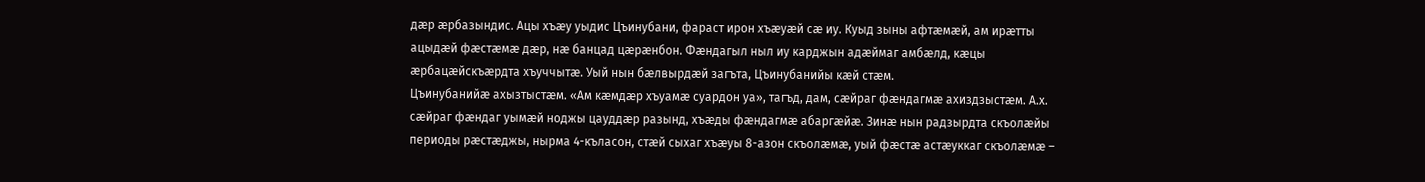дæр æрбазындис. Ацы хъæу уыдис Цъинубани, фараст ирон хъæуæй сæ иу. Куыд зыны афтæмæй, ам ирæтты ацыдæй фæстæмæ дæр, нæ банцад цæрæнбон. Фæндагыл ныл иу карджын адæймаг амбæлд, кæцы æрбацæйскъæрдта хъуччытæ. Уый нын бæлвырдæй загъта, Цъинубанийы кæй стæм.
Цъинубанийæ ахызтыстæм. «Ам кæмдæр хъуамæ суардон уа», тагъд, дам, сæйраг фæндагмæ ахиздзыстæм. А.х. сæйраг фæндаг уымæй ноджы цауддæр разынд, хъæды фæндагмæ абаргæйæ. Зинæ нын радзырдта скъолæйы периоды рæстæджы, нырма 4-къласон, стæй сыхаг хъæуы 8-азон скъолæмæ, уый фæстæ астæуккаг скъолæмæ –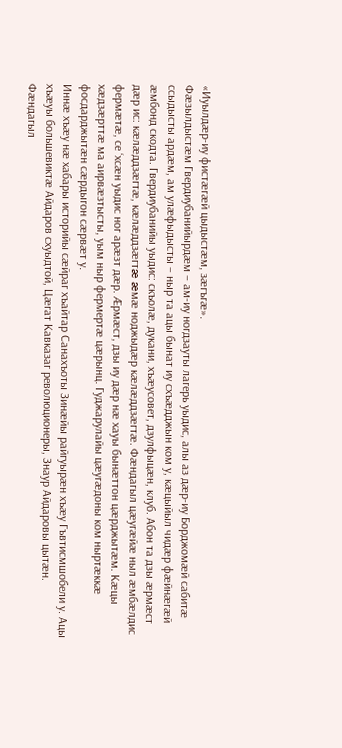«Иуылдæр-иу фистæгæй цыдыстæм, зæгъгæ».
Фæзылдыстæм Гвердиубанийырдæм – ам-иу ногдзауты лагерь уыдис, алы аз дæр-иу Борджомæй сабитæ ссыдысты ардæм, ам улæфыдысты – ныр та ацы бынат иу схъæдджын ком у, кæцыйыл чидæр фæйнæгæй æмбонд скодта. Гвердиубанийы уыдис: скъолæ, дукани, хъæусовет, дзулфыцæн, клуб. Абон та дзы æрмæст дæр ис: кæлæддзæгтæ, кæлæддзæгтæ æмæ ноджыдæр кæлæддзæгтæ. Фæндагыл цæугæйæ ныл æмбæлдис фермæтæ, се ‘хсæн уыдис ног арæзт дæр. Æрмæст, дзы иу дæр нæ хауы бынæттон цæрджытæм. Кæцы хæдзæрттæ ма аирвæзтысты, уым ныр фермертæ цæрынц. Гуджарулайы цæугæдоны ком ныртæккæ фосдарджытæн сæрдыгон сæрвæт у.
Иннæ хъæу нæ хабары историйы сæйраг хъайтар Санахъоты Зинæйы райгуырæн хъæу Гъвтисмшобели у. Ацы хъæуы большевиктæ Айдаров схуыдтой, Цæгат Кавказаг революционеры, Знаур Айдаровы цытæн.
Фæндагыл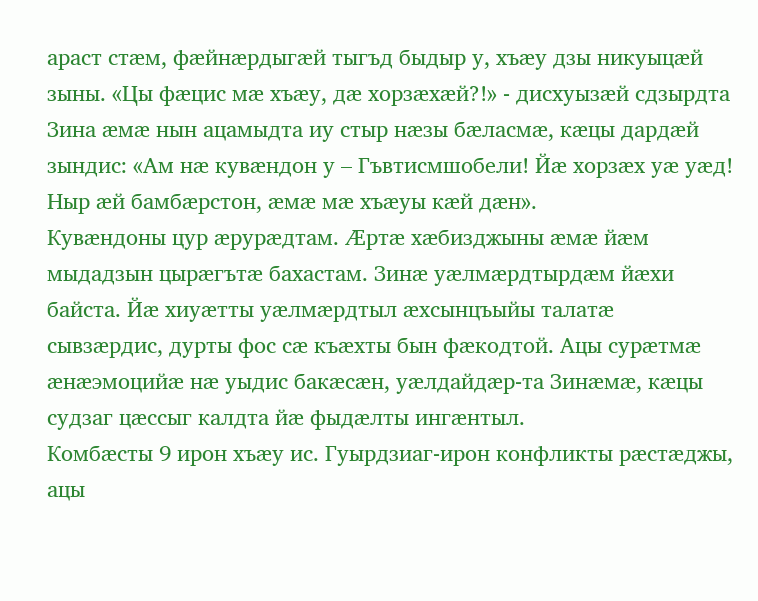араст стæм, фæйнæрдыгæй тыгъд быдыр у, хъæу дзы никуыцæй зыны. «Цы фæцис мæ хъæу, дæ хорзæхæй?!» - дисхуызæй сдзырдта Зина æмæ нын ацамыдта иу стыр нæзы бæласмæ, кæцы дардæй зындис: «Ам нæ кувæндон у – Гъвтисмшобели! Йæ хорзæх уæ уæд! Ныр æй бамбæрстон, æмæ мæ хъæуы кæй дæн».
Кувæндоны цур æрурæдтам. Æртæ хæбизджыны æмæ йæм мыдадзын цырæгътæ бахастам. Зинæ уæлмæрдтырдæм йæхи байста. Йæ хиуæтты уæлмæрдтыл æхсынцъыйы талатæ сывзæрдис, дурты фос сæ къæхты бын фæкодтой. Ацы сурæтмæ æнæэмоцийæ нæ уыдис бакæсæн, уæлдайдæр-та Зинæмæ, кæцы судзаг цæссыг калдта йæ фыдæлты ингæнтыл.
Комбæсты 9 ирон хъæу ис. Гуырдзиаг-ирон конфликты рæстæджы, ацы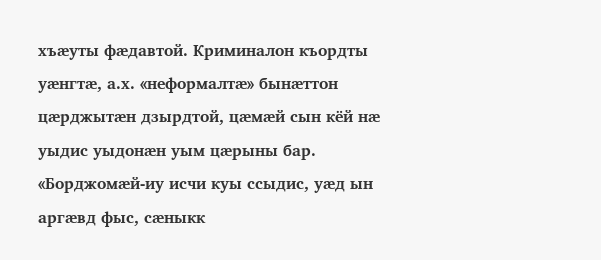хъæуты фæдавтой. Криминалон къордты уæнгтæ, а.х. «неформалтæ» бынæттон цæрджытæн дзырдтой, цæмæй сын кёй нæ уыдис уыдонæн уым цæрыны бар.
«Борджомæй-иу исчи куы ссыдис, уæд ын аргæвд фыс, сæныкк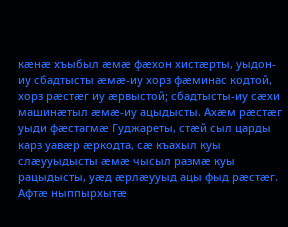кæнæ хъыбыл æмæ фæхон хистæрты, уыдон-иу сбадтысты æмæ-иу хорз фæминас кодтой, хорз рæстæг иу æрвыстой; сбадтысты-иу сæхи машинæтыл æмæ-иу ацыдысты. Ахæм рæстæг уыди фæстагмæ Гуджареты, стæй сыл царды карз уавæр æркодта, сæ къахыл куы слæууыдысты æмæ чысыл размæ куы рацыдысты, уæд æрлæууыд ацы фыд рæстæг. Афтæ ныппырхытæ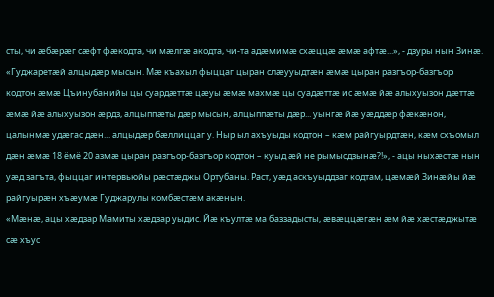сты, чи æбæрæг сæфт фæкодта, чи мæлгæ акодта, чи-та адæмимæ схæццæ æмæ афтæ...», - дзуры нын Зинæ.
«Гуджаретæй алцыдæр мысын. Мæ къахыл фыццаг цыран слæууыдтæн æмæ цыран разгъор-базгъор кодтон æмæ Цъинубанийы цы суардæттæ цæуы æмæ махмæ цы суадæттæ ис æмæ йæ алыхуызон дæттæ æмæ йæ алыхуызон æрдз, алцыппæты дæр мысын, алцыппæты дæр... уынгæ йæ уæддæр фæкæнон, цалынмæ удæгас дæн... алцыдæр бæллиццаг у. Ныр ыл ахъуыды кодтон – кæм райгуырдтæн, кæм схъомыл дæн æмæ 18 ёмё 20 азмæ цыран разгъор-базгъор кодтон – куыд æй не рымысдзынæ?!», - ацы ныхæстæ нын уæд загъта, фыццаг интервьюйы рæстæджы Ортубаны. Раст, уæд аскъуыддзаг кодтам, цæмæй Зинæйы йæ райгуырæн хъæумæ Гуджарулы комбæстæм акæнын.
«Мæнæ, ацы хæдзар Мамиты хæдзар уыдис. Йæ къултæ ма баззадысты, æвæццæгæн æм йæ хæстæджытæ сæ хъус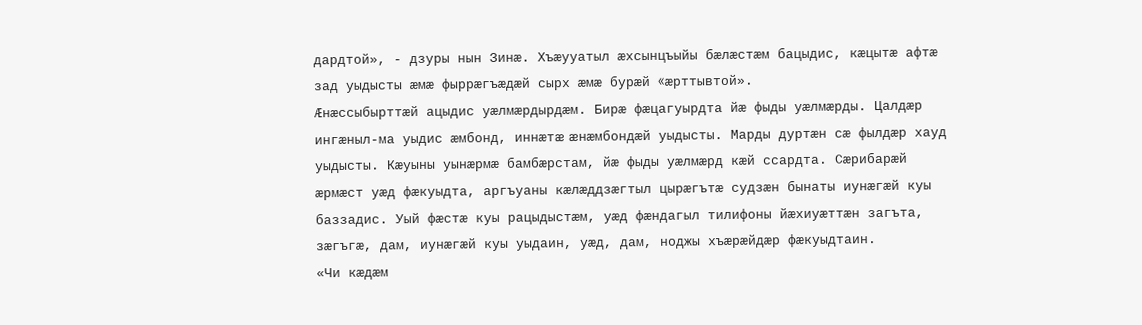дардтой», - дзуры нын Зинæ. Хъæууатыл æхсынцъыйы бæлæстæм бацыдис, кæцытæ афтæ зад уыдысты æмæ фыррæгъæдæй сырх æмæ бурæй «æрттывтой».
Æнæссыбырттæй ацыдис уæлмæрдырдæм. Бирæ фæцагуырдта йæ фыды уæлмæрды. Цалдæр ингæныл-ма уыдис æмбонд, иннæтæ æнæмбондæй уыдысты. Марды дуртæн сæ фылдæр хауд уыдысты. Кæуыны уынæрмæ бамбæрстам, йæ фыды уæлмæрд кæй ссардта. Сæрибарæй æрмæст уæд фæкуыдта, аргъуаны кæлæддзæгтыл цырæгътæ судзæн бынаты иунæгæй куы баззадис. Уый фæстæ куы рацыдыстæм, уæд фæндагыл тилифоны йæхиуæттæн загъта, зæгъгæ, дам, иунæгæй куы уыдаин, уæд, дам, ноджы хъæрæйдæр фæкуыдтаин.
«Чи кæдæм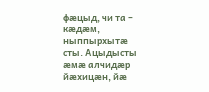фæцыд, чи та – кæдæм, ныппырхытæ сты. Ацыдысты æмæ алчидæр йæхицæн, йæ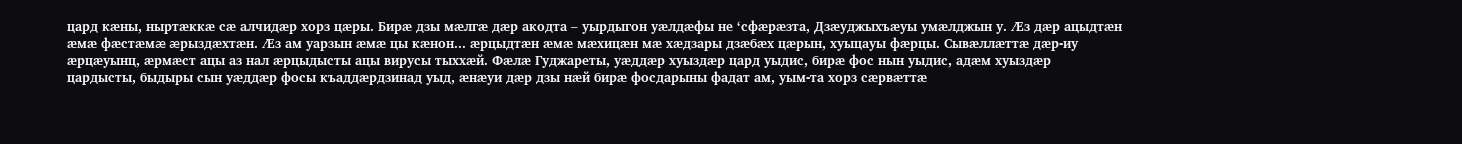цард кæны, ныртæккæ сæ алчидæр хорз цæры. Бирæ дзы мæлгæ дæр акодта – уырдыгон уæлдæфы не ‘сфæрæзта, Дзæуджыхъæуы умæлджын у. Æз дæр ацыдтæн æмæ фæстæмæ æрыздæхтæн. Æз ам уарзын æмæ цы кæнон... æрцыдтæн æмæ мæхицæн мæ хæдзары дзæбæх цæрын, хуыцауы фæрцы. Сывæллæттæ дæр-иу æрцæуынц, æрмæст ацы аз нал æрцыдысты ацы вирусы тыххæй. Фæлæ Гуджареты, уæддæр хуыздæр цард уыдис, бирæ фос нын уыдис, адæм хуыздæр цардысты, быдыры сын уæддæр фосы къаддæрдзинад уыд, æнæуи дæр дзы нæй бирæ фосдарыны фадат ам, уым-та хорз сæрвæттæ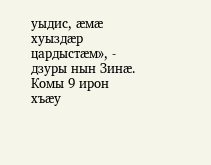уыдис, æмæ хуыздæр цардыстæм», - дзуры нын Зинæ.
Комы 9 ирон хъæу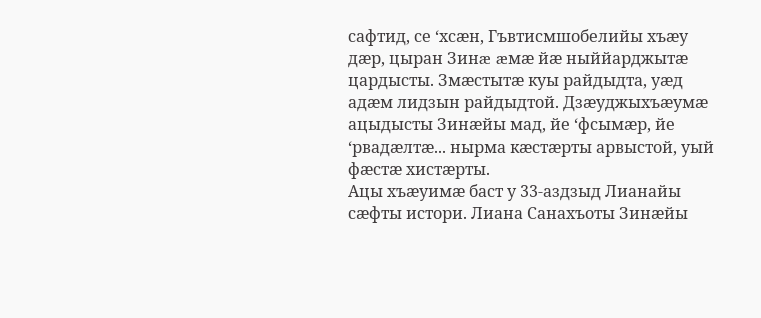сафтид, се ‘хсæн, Гъвтисмшобелийы хъæу дæр, цыран Зинæ æмæ йæ ныййарджытæ цардысты. Змæстытæ куы райдыдта, уæд адæм лидзын райдыдтой. Дзæуджыхъæумæ ацыдысты Зинæйы мад, йе ‘фсымæр, йе ‘рвадæлтæ... нырма кæстæрты арвыстой, уый фæстæ хистæрты.
Ацы хъæуимæ баст у 33-аздзыд Лианайы сæфты истори. Лиана Санахъоты Зинæйы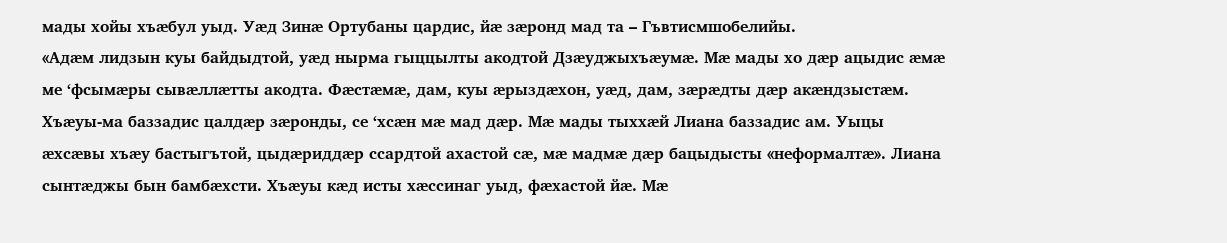мады хойы хъæбул уыд. Уæд Зинæ Ортубаны цардис, йæ зæронд мад та – Гъвтисмшобелийы.
«Адæм лидзын куы байдыдтой, уæд нырма гыццылты акодтой Дзæуджыхъæумæ. Мæ мады хо дæр ацыдис æмæ ме ‘фсымæры сывæллæтты акодта. Фæстæмæ, дам, куы æрыздæхон, уæд, дам, зæрæдты дæр акæндзыстæм. Хъæуы-ма баззадис цалдæр зæронды, се ‘хсæн мæ мад дæр. Мæ мады тыххæй Лиана баззадис ам. Уыцы æхсæвы хъæу бастыгътой, цыдæриддæр ссардтой ахастой сæ, мæ мадмæ дæр бацыдысты «неформалтæ». Лиана сынтæджы бын бамбæхсти. Хъæуы кæд исты хæссинаг уыд, фæхастой йæ. Мæ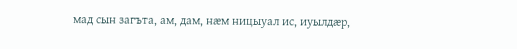мад сын загъта, ам, дам, нæм ницыуал ис, иуылдæр,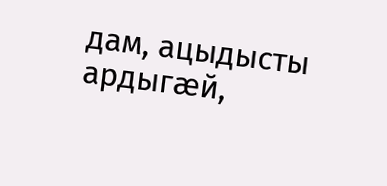дам, ацыдысты ардыгæй,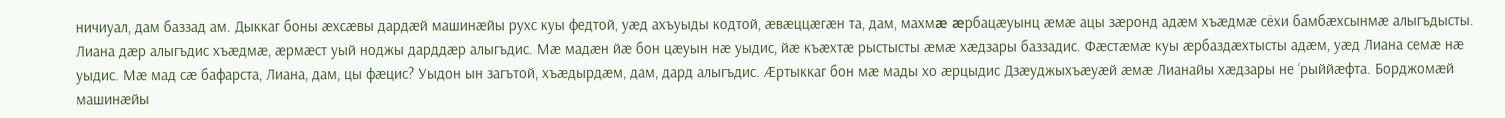ничиуал, дам баззад ам. Дыккаг боны æхсæвы дардæй машинæйы рухс куы федтой, уæд ахъуыды кодтой, æвæццæгæн та, дам, махмæ æрбацæуынц æмæ ацы зæронд адæм хъæдмæ сёхи бамбæхсынмæ алыгъдысты. Лиана дæр алыгъдис хъæдмæ, æрмæст уый ноджы дарддæр алыгъдис. Мæ мадæн йæ бон цæуын нæ уыдис, йæ къæхтæ рыстысты æмæ хæдзары баззадис. Фæстæмæ куы æрбаздæхтысты адæм, уæд Лиана семæ нæ уыдис. Мæ мад сæ бафарста, Лиана, дам, цы фæцис? Уыдон ын загътой, хъæдырдæм, дам, дард алыгъдис. Æртыккаг бон мæ мады хо æрцыдис Дзæуджыхъæуæй æмæ Лианайы хæдзары не ‘рыййæфта. Борджомæй машинæйы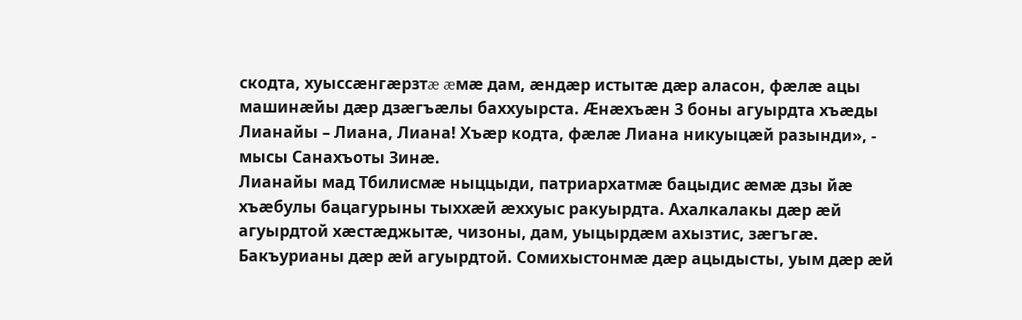скодта, хуыссæнгæрзтæ æмæ дам, æндæр истытæ дæр аласон, фæлæ ацы машинæйы дæр дзæгъæлы баххуырста. Æнæхъæн 3 боны агуырдта хъæды Лианайы – Лиана, Лиана! Хъæр кодта, фæлæ Лиана никуыцæй разынди», - мысы Санахъоты Зинæ.
Лианайы мад Тбилисмæ ныццыди, патриархатмæ бацыдис æмæ дзы йæ хъæбулы бацагурыны тыххæй æххуыс ракуырдта. Ахалкалакы дæр æй агуырдтой хæстæджытæ, чизоны, дам, уыцырдæм ахызтис, зæгъгæ. Бакъурианы дæр æй агуырдтой. Сомихыстонмæ дæр ацыдысты, уым дæр æй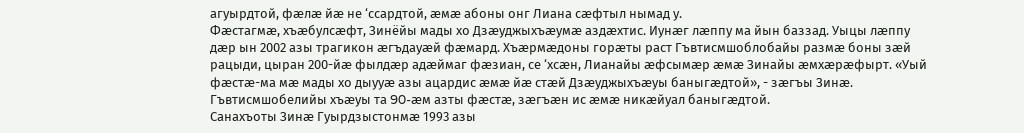агуырдтой, фæлæ йæ не ‘ссардтой, æмæ абоны онг Лиана сæфтыл нымад у.
Фæстагмæ, хъæбулсæфт, Зинёйы мады хо Дзæуджыхъæумæ аздæхтис. Иунæг лæппу ма йын баззад. Уыцы лæппу дæр ын 2002 азы трагикон æгъдауæй фæмард. Хъæрмæдоны горæты раст Гъвтисмшоблобайы размæ боны зæй рацыди, цыран 200-йæ фылдæр адæймаг фæзиан, се ‘хсæн, Лианайы æфсымæр æмæ Зинайы æмхæрæфырт. «Уый фæстæ-ма мæ мады хо дыууæ азы ацардис æмæ йæ стæй Дзæуджыхъæуы баныгæдтой», - зæгъы Зинæ. Гъвтисмшобелийы хъæуы та 90-æм азты фæстæ, зæгъæн ис æмæ никæйуал баныгæдтой.
Санахъоты Зинæ Гуырдзыстонмæ 1993 азы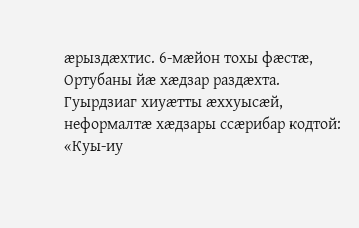æрыздæхтис. 6-мæйон тохы фæстæ, Ортубаны йæ хæдзар раздæхта. Гуырдзиаг хиуæтты æххуысæй, неформалтæ хæдзары ссæрибар кодтой:
«Куы-иу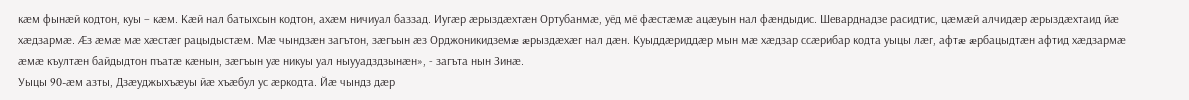кæм фынæй кодтон, куы – кæм. Кæй нал батыхсын кодтон, ахæм ничиуал баззад. Иугæр æрыздæхтæн Ортубанмæ, уёд мё фæстæмæ ацæуын нал фæндыдис. Шеварднадзе расидтис, цæмæй алчидæр æрыздæхтаид йæ хæдзармæ. Æз æмæ мæ хæстæг рацыдыстæм. Мæ чындзæн загътон, зæгъын æз Орджоникидземæ æрыздæхæг нал дæн. Куыддæриддæр мын мæ хæдзар ссæрибар кодта уыцы лæг, афтæ æрбацыдтæн афтид хæдзармæ æмæ къултæн байдыдтон пъатæ кæнын, зæгъын уæ никуы уал ныууадздзынæн», - загъта нын Зинæ.
Уыцы 90-æм азты, Дзæуджыхъæуы йæ хъæбул ус æркодта. Йæ чындз дæр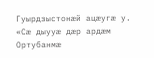Гуырдзыстонæй ацæугæ у.
«Сæ дыууæ дæр ардæм Ортубанмæ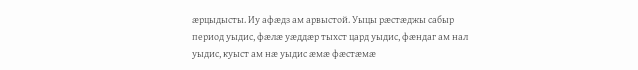æрцыдысты. Иу афæдз ам арвыстой. Уыцы рæстæджы сабыр период уыдис, фæлæ уæддæр тыхст цард уыдис, фæндаг ам нал уыдис, куыст ам нæ уыдис æмæ фæстæмæ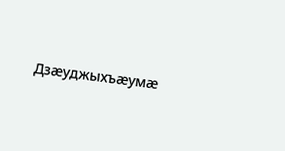Дзæуджыхъæумæ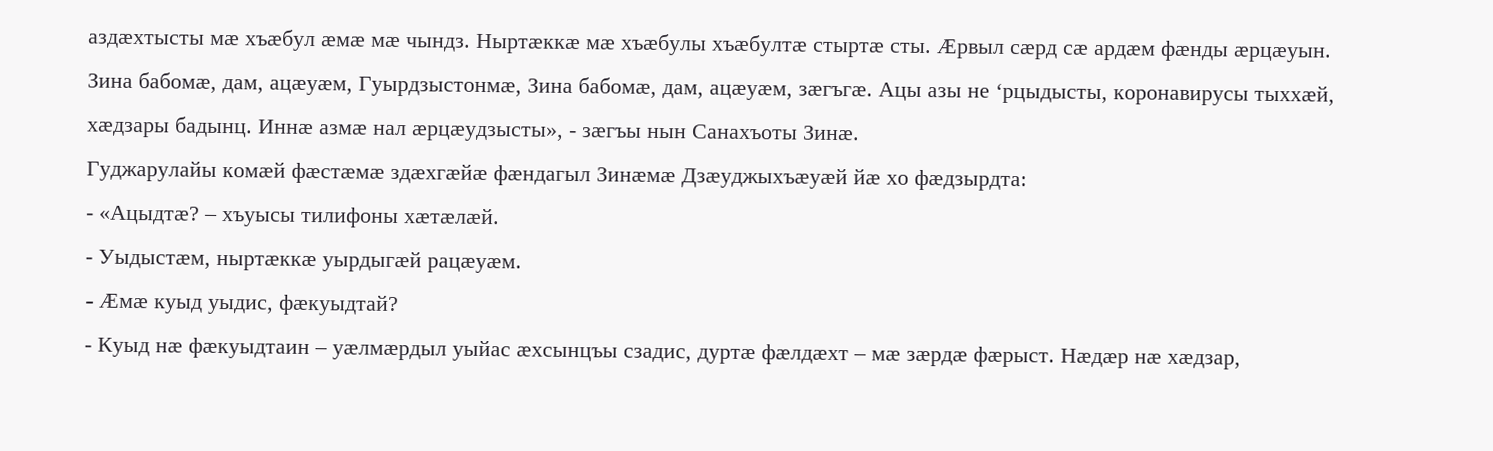аздæхтысты мæ хъæбул æмæ мæ чындз. Ныртæккæ мæ хъæбулы хъæбултæ стыртæ сты. Æрвыл сæрд сæ ардæм фæнды æрцæуын. Зина бабомæ, дам, ацæуæм, Гуырдзыстонмæ, Зина бабомæ, дам, ацæуæм, зæгъгæ. Ацы азы не ‘рцыдысты, коронавирусы тыххæй, хæдзары бадынц. Иннæ азмæ нал æрцæудзысты», - зæгъы нын Санахъоты Зинæ.
Гуджарулайы комæй фæстæмæ здæхгæйæ фæндагыл Зинæмæ Дзæуджыхъæуæй йæ хо фæдзырдта:
- «Ацыдтæ? – хъуысы тилифоны хæтæлæй.
- Уыдыстæм, ныртæккæ уырдыгæй рацæуæм.
- Æмæ куыд уыдис, фæкуыдтай?
- Куыд нæ фæкуыдтаин – уæлмæрдыл уыйас æхсынцъы сзадис, дуртæ фæлдæхт – мæ зæрдæ фæрыст. Нæдæр нæ хæдзар,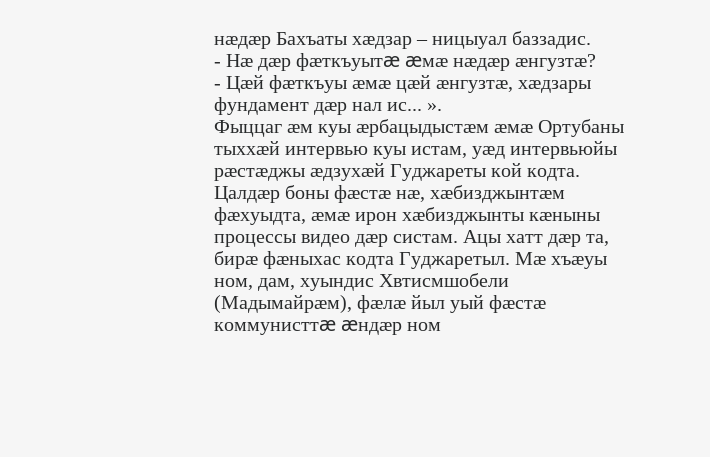нæдæр Бахъаты хæдзар – ницыуал баззадис.
- Нæ дæр фæткъуытæ æмæ нæдæр æнгузтæ?
- Цæй фæткъуы æмæ цæй æнгузтæ, хæдзары фундамент дæр нал ис... ».
Фыццаг æм куы æрбацыдыстæм æмæ Ортубаны тыххæй интервью куы истам, уæд интервьюйы рæстæджы æдзухæй Гуджареты кой кодта. Цалдæр боны фæстæ нæ, хæбизджынтæм фæхуыдта, æмæ ирон хæбизджынты кæныны процессы видео дæр систам. Ацы хатт дæр та, бирæ фæныхас кодта Гуджаретыл. Мæ хъæуы ном, дам, хуындис Хвтисмшобели (Мадымайрæм), фæлæ йыл уый фæстæ коммунисттæ æндæр ном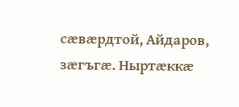сæвæрдтой, Айдаров, зæгъгæ. Ныртæккæ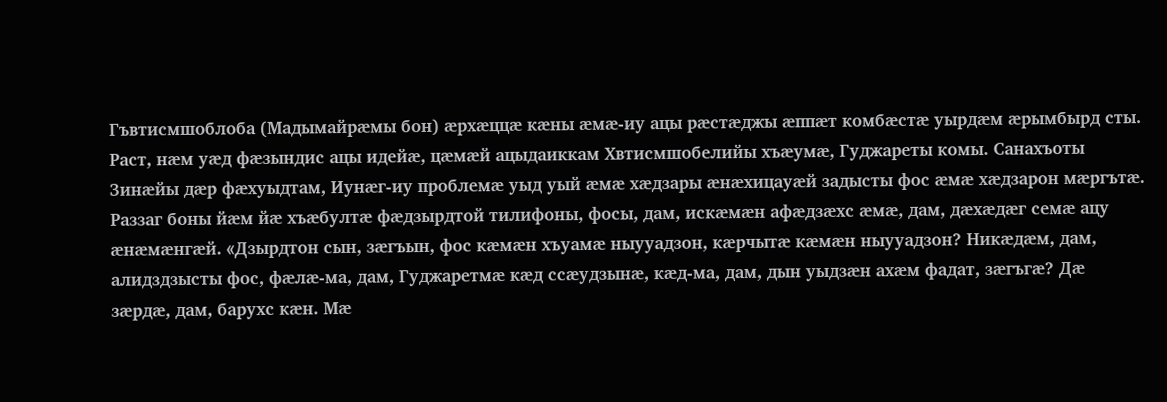Гъвтисмшоблоба (Мадымайрæмы бон) æрхæццæ кæны æмæ-иу ацы рæстæджы æппæт комбæстæ уырдæм æрымбырд сты.
Раст, нæм уæд фæзындис ацы идейæ, цæмæй ацыдаиккам Хвтисмшобелийы хъæумæ, Гуджареты комы. Санахъоты Зинæйы дæр фæхуыдтам, Иунæг-иу проблемæ уыд уый æмæ хæдзары æнæхицауæй задысты фос æмæ хæдзарон мæргътæ.
Раззаг боны йæм йæ хъæбултæ фæдзырдтой тилифоны, фосы, дам, искæмæн афæдзæхс æмæ, дам, дæхæдæг семæ ацу æнæмæнгæй. «Дзырдтон сын, зæгъын, фос кæмæн хъуамæ ныууадзон, кæрчытæ кæмæн ныууадзон? Никæдæм, дам, алидздзысты фос, фæлæ-ма, дам, Гуджаретмæ кæд ссæудзынæ, кæд-ма, дам, дын уыдзæн ахæм фадат, зæгъгæ? Дæ зæрдæ, дам, барухс кæн. Мæ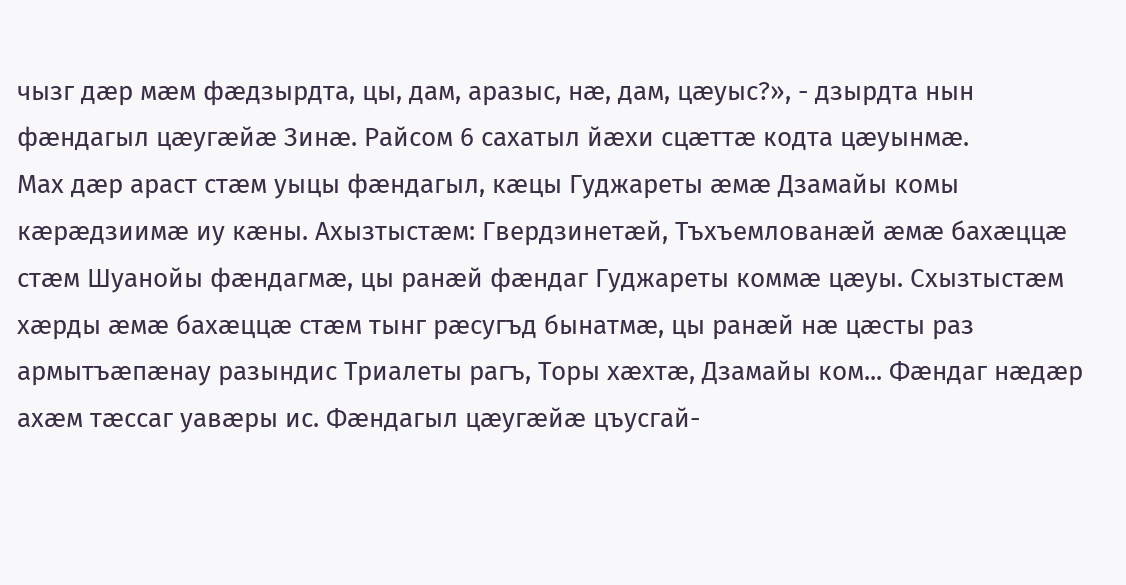чызг дæр мæм фæдзырдта, цы, дам, аразыс, нæ, дам, цæуыс?», - дзырдта нын фæндагыл цæугæйæ Зинæ. Райсом 6 сахатыл йæхи сцæттæ кодта цæуынмæ.
Мах дæр араст стæм уыцы фæндагыл, кæцы Гуджареты æмæ Дзамайы комы кæрæдзиимæ иу кæны. Ахызтыстæм: Гвердзинетæй, Тъхъемлованæй æмæ бахæццæ стæм Шуанойы фæндагмæ, цы ранæй фæндаг Гуджареты коммæ цæуы. Схызтыстæм хæрды æмæ бахæццæ стæм тынг рæсугъд бынатмæ, цы ранæй нæ цæсты раз армытъæпæнау разындис Триалеты рагъ, Торы хæхтæ, Дзамайы ком... Фæндаг нæдæр ахæм тæссаг уавæры ис. Фæндагыл цæугæйæ цъусгай-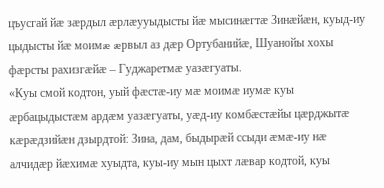цъусгай йæ зæрдыл æрлæууыдысты йæ мысинæгтæ Зинæйæн, куыд-иу цыдысты йæ моимæ æрвыл аз дæр Ортубанийæ, Шуанойы хохы фæрсты рахизгæйæ – Гуджаретмæ уазæгуаты.
«Куы смой кодтон, уый фæстæ-иу мæ моимæ иумæ куы æрбацыдыстæм ардæм уазæгуаты, уæд-иу комбæстæйы цæрджытæ кæрæдзийæн дзырдтой: Зина, дам, быдырæй ссыди æмæ-иу нæ алчидæр йæхимæ хуыдта, куы-иу мын цыхт лæвар кодтой, куы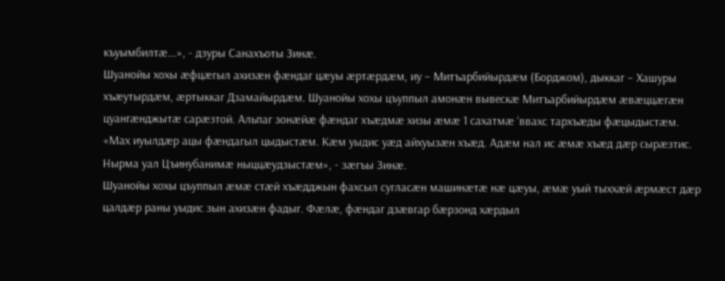къуымбилтæ...», - дзуры Санахъоты Зинæ.
Шуанойы хохы æфцæгыл ахизæн фæндаг цæуы æртæрдæм, иу – Митъарбийырдæм (Борджом), дыккаг – Хашуры хъæутырдæм, æртыккаг Дзамайырдæм. Шуанойы хохы цъуппыл амонæн вывескæ Митъарбийырдæм æвæццæгæн цуангæнджытæ сарæзтой. Альпаг зонæйæ фæндаг хъæдмæ хизы æмæ 1 сахатмæ ‘ввахс тархъæды фæцыдыстæм.
«Мах иуылдæр ацы фæндагыл цыдыстæм. Кæм уыдис уæд айхуызæн хъæд. Адæм нал ис æмæ хъæд дæр сырæзтис. Нырма уал Цъинубанимæ ныццæудзыстæм», - зæгъы Зинæ.
Шуанойы хохы цъуппыл æмæ стæй хъæдджын фахсыл сугласæн машинæтæ нæ цæуы, æмæ уый тыххæй æрмæст дæр цалдæр раны уыдис зын ахизæн фадыг. Фæлæ, фæндаг дзæвгар бæрзонд хæрдыл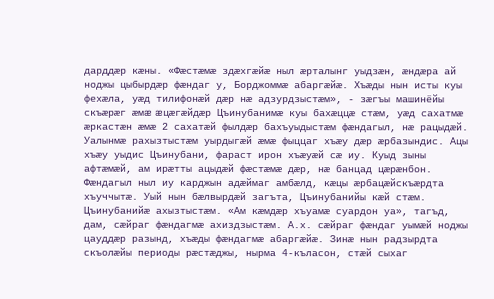дарддæр кæны. «Фæстæмæ здæхгæйæ ныл æрталынг уыдзæн, æндæра ай ноджы цыбырдæр фæндаг у, Борджоммæ абаргæйæ. Хъæды нын исты куы фехæла, уæд тилифонæй дæр нæ адзурдзыстæм», - зæгъы машинёйы скъæрæг æмæ æцæгæйдæр Цъинубанимæ куы бахæццæ стæм, уæд сахатмæ æркастæн æмæ 2 сахатæй фылдæр бахъуыдыстæм фæндагыл, нæ рацыдæй.
Уалынмæ рахызтыстæм уырдыгæй æмæ фыццаг хъæу дæр æрбазындис. Ацы хъæу уыдис Цъинубани, фараст ирон хъæуæй сæ иу. Куыд зыны афтæмæй, ам ирæтты ацыдæй фæстæмæ дæр, нæ банцад цæрæнбон. Фæндагыл ныл иу карджын адæймаг амбæлд, кæцы æрбацæйскъæрдта хъуччытæ. Уый нын бæлвырдæй загъта, Цъинубанийы кæй стæм.
Цъинубанийæ ахызтыстæм. «Ам кæмдæр хъуамæ суардон уа», тагъд, дам, сæйраг фæндагмæ ахиздзыстæм. А.х. сæйраг фæндаг уымæй ноджы цауддæр разынд, хъæды фæндагмæ абаргæйæ. Зинæ нын радзырдта скъолæйы периоды рæстæджы, нырма 4-къласон, стæй сыхаг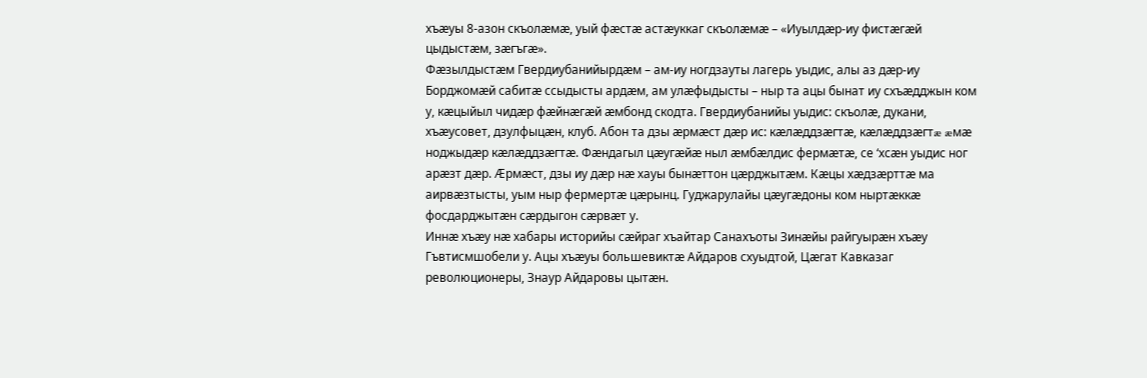хъæуы 8-азон скъолæмæ, уый фæстæ астæуккаг скъолæмæ – «Иуылдæр-иу фистæгæй цыдыстæм, зæгъгæ».
Фæзылдыстæм Гвердиубанийырдæм – ам-иу ногдзауты лагерь уыдис, алы аз дæр-иу Борджомæй сабитæ ссыдысты ардæм, ам улæфыдысты – ныр та ацы бынат иу схъæдджын ком у, кæцыйыл чидæр фæйнæгæй æмбонд скодта. Гвердиубанийы уыдис: скъолæ, дукани, хъæусовет, дзулфыцæн, клуб. Абон та дзы æрмæст дæр ис: кæлæддзæгтæ, кæлæддзæгтæ æмæ ноджыдæр кæлæддзæгтæ. Фæндагыл цæугæйæ ныл æмбæлдис фермæтæ, се ‘хсæн уыдис ног арæзт дæр. Æрмæст, дзы иу дæр нæ хауы бынæттон цæрджытæм. Кæцы хæдзæрттæ ма аирвæзтысты, уым ныр фермертæ цæрынц. Гуджарулайы цæугæдоны ком ныртæккæ фосдарджытæн сæрдыгон сæрвæт у.
Иннæ хъæу нæ хабары историйы сæйраг хъайтар Санахъоты Зинæйы райгуырæн хъæу Гъвтисмшобели у. Ацы хъæуы большевиктæ Айдаров схуыдтой, Цæгат Кавказаг революционеры, Знаур Айдаровы цытæн.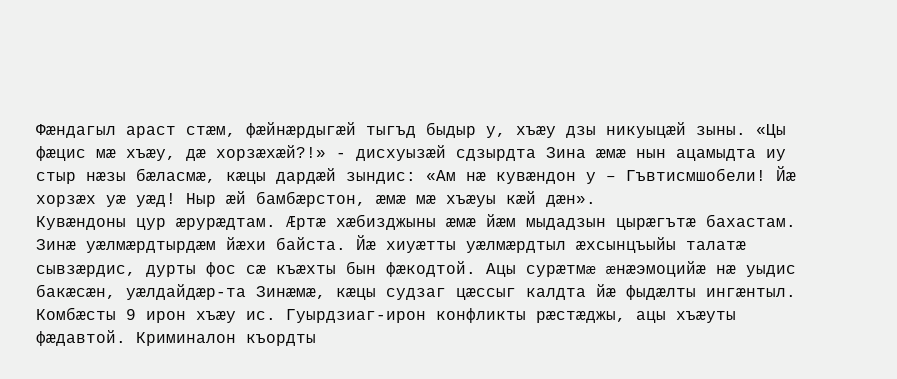Фæндагыл араст стæм, фæйнæрдыгæй тыгъд быдыр у, хъæу дзы никуыцæй зыны. «Цы фæцис мæ хъæу, дæ хорзæхæй?!» - дисхуызæй сдзырдта Зина æмæ нын ацамыдта иу стыр нæзы бæласмæ, кæцы дардæй зындис: «Ам нæ кувæндон у – Гъвтисмшобели! Йæ хорзæх уæ уæд! Ныр æй бамбæрстон, æмæ мæ хъæуы кæй дæн».
Кувæндоны цур æрурæдтам. Æртæ хæбизджыны æмæ йæм мыдадзын цырæгътæ бахастам. Зинæ уæлмæрдтырдæм йæхи байста. Йæ хиуæтты уæлмæрдтыл æхсынцъыйы талатæ сывзæрдис, дурты фос сæ къæхты бын фæкодтой. Ацы сурæтмæ æнæэмоцийæ нæ уыдис бакæсæн, уæлдайдæр-та Зинæмæ, кæцы судзаг цæссыг калдта йæ фыдæлты ингæнтыл.
Комбæсты 9 ирон хъæу ис. Гуырдзиаг-ирон конфликты рæстæджы, ацы хъæуты фæдавтой. Криминалон къордты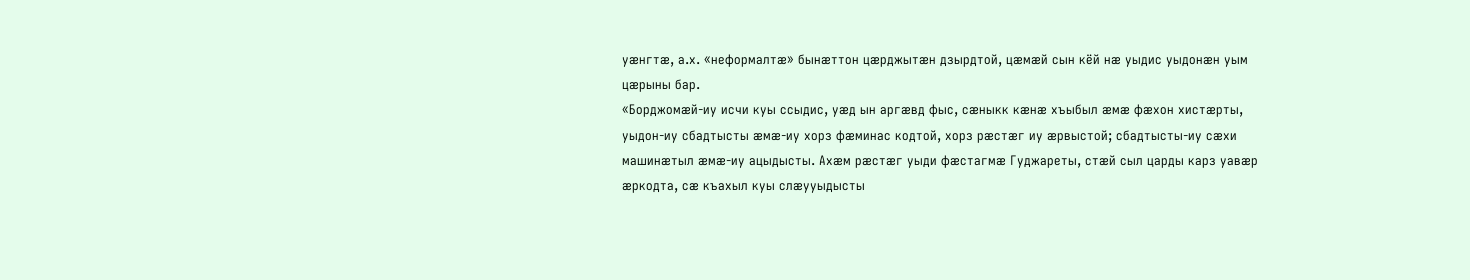уæнгтæ, а.х. «неформалтæ» бынæттон цæрджытæн дзырдтой, цæмæй сын кёй нæ уыдис уыдонæн уым цæрыны бар.
«Борджомæй-иу исчи куы ссыдис, уæд ын аргæвд фыс, сæныкк кæнæ хъыбыл æмæ фæхон хистæрты, уыдон-иу сбадтысты æмæ-иу хорз фæминас кодтой, хорз рæстæг иу æрвыстой; сбадтысты-иу сæхи машинæтыл æмæ-иу ацыдысты. Ахæм рæстæг уыди фæстагмæ Гуджареты, стæй сыл царды карз уавæр æркодта, сæ къахыл куы слæууыдысты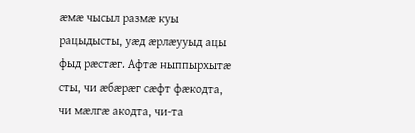æмæ чысыл размæ куы рацыдысты, уæд æрлæууыд ацы фыд рæстæг. Афтæ ныппырхытæ сты, чи æбæрæг сæфт фæкодта, чи мæлгæ акодта, чи-та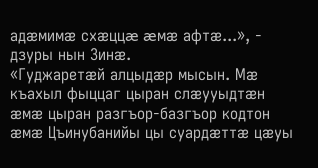адæмимæ схæццæ æмæ афтæ...», - дзуры нын Зинæ.
«Гуджаретæй алцыдæр мысын. Мæ къахыл фыццаг цыран слæууыдтæн æмæ цыран разгъор-базгъор кодтон æмæ Цъинубанийы цы суардæттæ цæуы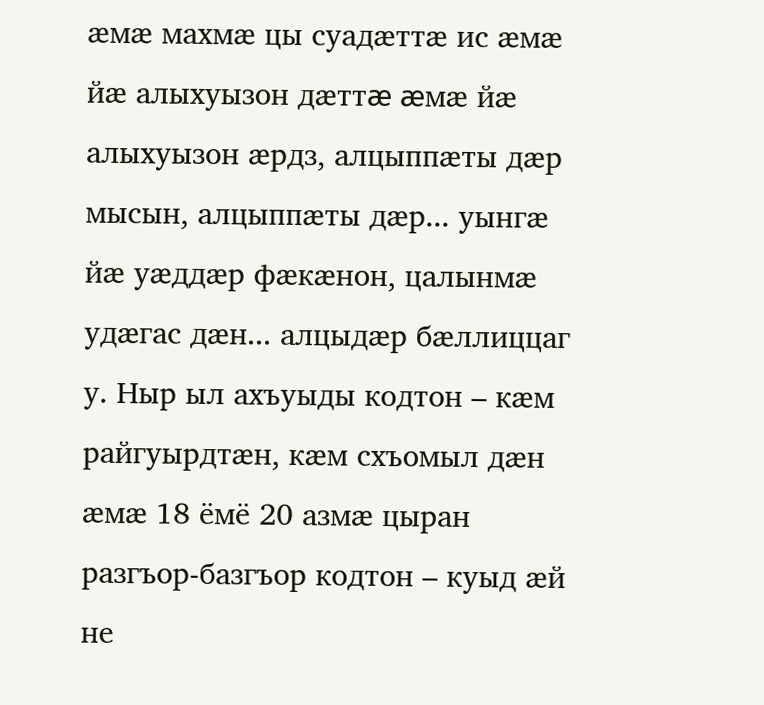æмæ махмæ цы суадæттæ ис æмæ йæ алыхуызон дæттæ æмæ йæ алыхуызон æрдз, алцыппæты дæр мысын, алцыппæты дæр... уынгæ йæ уæддæр фæкæнон, цалынмæ удæгас дæн... алцыдæр бæллиццаг у. Ныр ыл ахъуыды кодтон – кæм райгуырдтæн, кæм схъомыл дæн æмæ 18 ёмё 20 азмæ цыран разгъор-базгъор кодтон – куыд æй не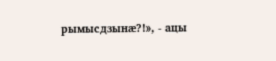рымысдзынæ?!», - ацы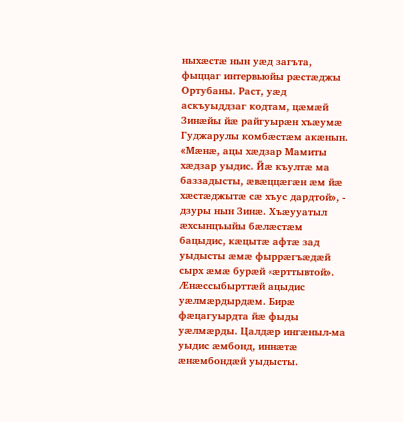ныхæстæ нын уæд загъта, фыццаг интервьюйы рæстæджы Ортубаны. Раст, уæд аскъуыддзаг кодтам, цæмæй Зинæйы йæ райгуырæн хъæумæ Гуджарулы комбæстæм акæнын.
«Мæнæ, ацы хæдзар Мамиты хæдзар уыдис. Йæ къултæ ма баззадысты, æвæццæгæн æм йæ хæстæджытæ сæ хъус дардтой», - дзуры нын Зинæ. Хъæууатыл æхсынцъыйы бæлæстæм бацыдис, кæцытæ афтæ зад уыдысты æмæ фыррæгъæдæй сырх æмæ бурæй «æрттывтой».
Æнæссыбырттæй ацыдис уæлмæрдырдæм. Бирæ фæцагуырдта йæ фыды уæлмæрды. Цалдæр ингæныл-ма уыдис æмбонд, иннæтæ æнæмбондæй уыдысты.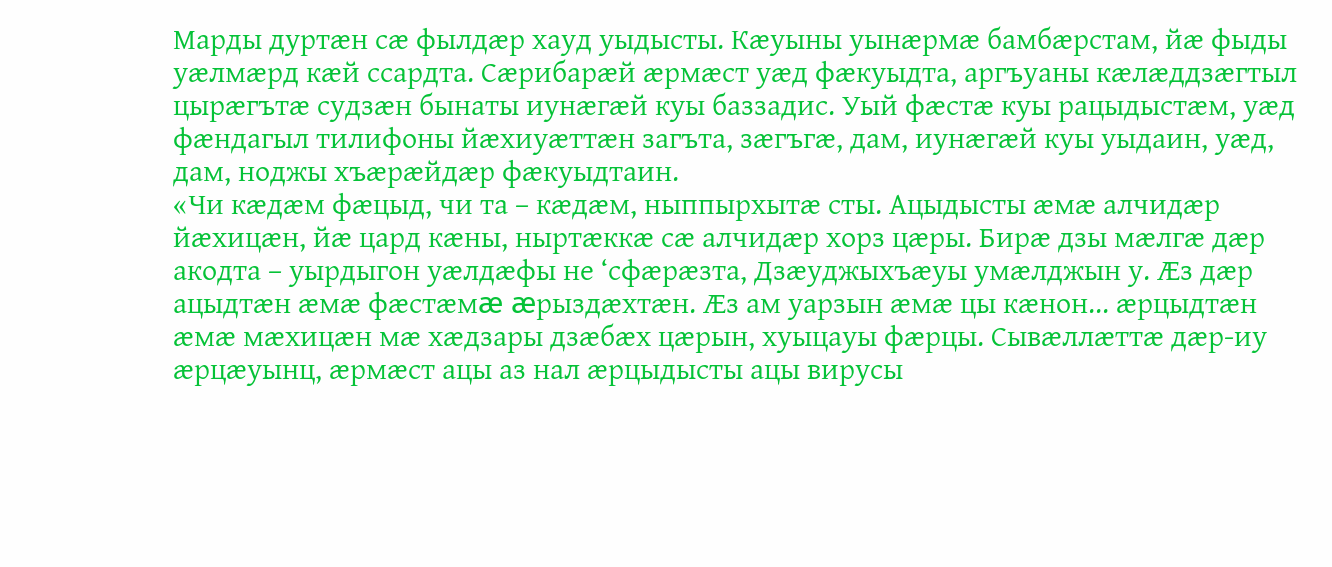Марды дуртæн сæ фылдæр хауд уыдысты. Кæуыны уынæрмæ бамбæрстам, йæ фыды уæлмæрд кæй ссардта. Сæрибарæй æрмæст уæд фæкуыдта, аргъуаны кæлæддзæгтыл цырæгътæ судзæн бынаты иунæгæй куы баззадис. Уый фæстæ куы рацыдыстæм, уæд фæндагыл тилифоны йæхиуæттæн загъта, зæгъгæ, дам, иунæгæй куы уыдаин, уæд, дам, ноджы хъæрæйдæр фæкуыдтаин.
«Чи кæдæм фæцыд, чи та – кæдæм, ныппырхытæ сты. Ацыдысты æмæ алчидæр йæхицæн, йæ цард кæны, ныртæккæ сæ алчидæр хорз цæры. Бирæ дзы мæлгæ дæр акодта – уырдыгон уæлдæфы не ‘сфæрæзта, Дзæуджыхъæуы умæлджын у. Æз дæр ацыдтæн æмæ фæстæмæ æрыздæхтæн. Æз ам уарзын æмæ цы кæнон... æрцыдтæн æмæ мæхицæн мæ хæдзары дзæбæх цæрын, хуыцауы фæрцы. Сывæллæттæ дæр-иу æрцæуынц, æрмæст ацы аз нал æрцыдысты ацы вирусы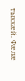тыххæй. Фæлæ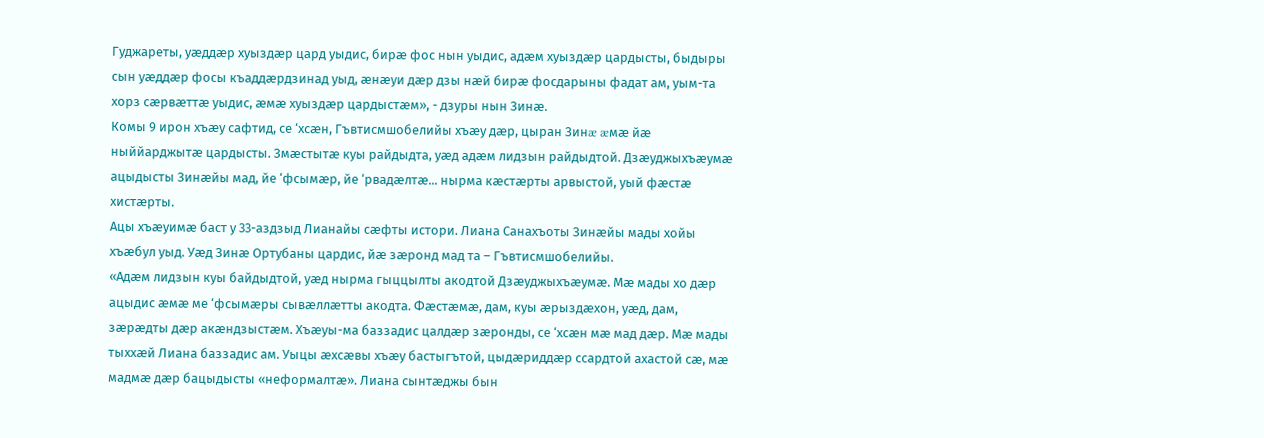Гуджареты, уæддæр хуыздæр цард уыдис, бирæ фос нын уыдис, адæм хуыздæр цардысты, быдыры сын уæддæр фосы къаддæрдзинад уыд, æнæуи дæр дзы нæй бирæ фосдарыны фадат ам, уым-та хорз сæрвæттæ уыдис, æмæ хуыздæр цардыстæм», - дзуры нын Зинæ.
Комы 9 ирон хъæу сафтид, се ‘хсæн, Гъвтисмшобелийы хъæу дæр, цыран Зинæ æмæ йæ ныййарджытæ цардысты. Змæстытæ куы райдыдта, уæд адæм лидзын райдыдтой. Дзæуджыхъæумæ ацыдысты Зинæйы мад, йе ‘фсымæр, йе ‘рвадæлтæ... нырма кæстæрты арвыстой, уый фæстæ хистæрты.
Ацы хъæуимæ баст у 33-аздзыд Лианайы сæфты истори. Лиана Санахъоты Зинæйы мады хойы хъæбул уыд. Уæд Зинæ Ортубаны цардис, йæ зæронд мад та – Гъвтисмшобелийы.
«Адæм лидзын куы байдыдтой, уæд нырма гыццылты акодтой Дзæуджыхъæумæ. Мæ мады хо дæр ацыдис æмæ ме ‘фсымæры сывæллæтты акодта. Фæстæмæ, дам, куы æрыздæхон, уæд, дам, зæрæдты дæр акæндзыстæм. Хъæуы-ма баззадис цалдæр зæронды, се ‘хсæн мæ мад дæр. Мæ мады тыххæй Лиана баззадис ам. Уыцы æхсæвы хъæу бастыгътой, цыдæриддæр ссардтой ахастой сæ, мæ мадмæ дæр бацыдысты «неформалтæ». Лиана сынтæджы бын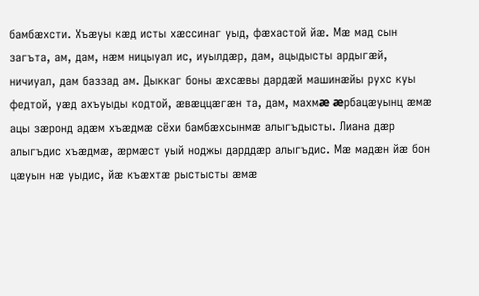бамбæхсти. Хъæуы кæд исты хæссинаг уыд, фæхастой йæ. Мæ мад сын загъта, ам, дам, нæм ницыуал ис, иуылдæр, дам, ацыдысты ардыгæй, ничиуал, дам баззад ам. Дыккаг боны æхсæвы дардæй машинæйы рухс куы федтой, уæд ахъуыды кодтой, æвæццæгæн та, дам, махмæ æрбацæуынц æмæ ацы зæронд адæм хъæдмæ сёхи бамбæхсынмæ алыгъдысты. Лиана дæр алыгъдис хъæдмæ, æрмæст уый ноджы дарддæр алыгъдис. Мæ мадæн йæ бон цæуын нæ уыдис, йæ къæхтæ рыстысты æмæ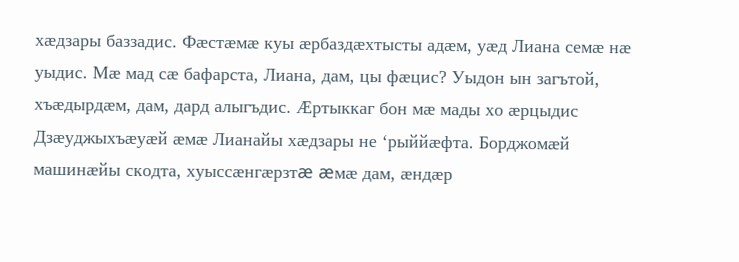хæдзары баззадис. Фæстæмæ куы æрбаздæхтысты адæм, уæд Лиана семæ нæ уыдис. Мæ мад сæ бафарста, Лиана, дам, цы фæцис? Уыдон ын загътой, хъæдырдæм, дам, дард алыгъдис. Æртыккаг бон мæ мады хо æрцыдис Дзæуджыхъæуæй æмæ Лианайы хæдзары не ‘рыййæфта. Борджомæй машинæйы скодта, хуыссæнгæрзтæ æмæ дам, æндæр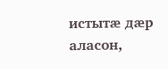истытæ дæр аласон,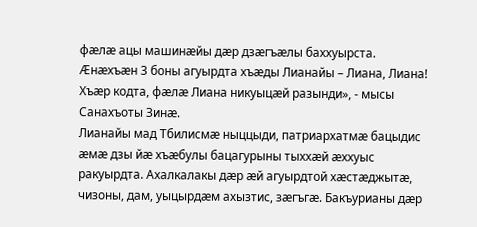фæлæ ацы машинæйы дæр дзæгъæлы баххуырста. Æнæхъæн 3 боны агуырдта хъæды Лианайы – Лиана, Лиана! Хъæр кодта, фæлæ Лиана никуыцæй разынди», - мысы Санахъоты Зинæ.
Лианайы мад Тбилисмæ ныццыди, патриархатмæ бацыдис æмæ дзы йæ хъæбулы бацагурыны тыххæй æххуыс ракуырдта. Ахалкалакы дæр æй агуырдтой хæстæджытæ, чизоны, дам, уыцырдæм ахызтис, зæгъгæ. Бакъурианы дæр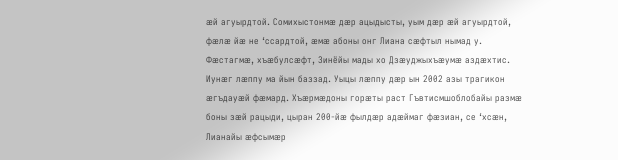æй агуырдтой. Сомихыстонмæ дæр ацыдысты, уым дæр æй агуырдтой, фæлæ йæ не ‘ссардтой, æмæ абоны онг Лиана сæфтыл нымад у.
Фæстагмæ, хъæбулсæфт, Зинёйы мады хо Дзæуджыхъæумæ аздæхтис. Иунæг лæппу ма йын баззад. Уыцы лæппу дæр ын 2002 азы трагикон æгъдауæй фæмард. Хъæрмæдоны горæты раст Гъвтисмшоблобайы размæ боны зæй рацыди, цыран 200-йæ фылдæр адæймаг фæзиан, се ‘хсæн, Лианайы æфсымæр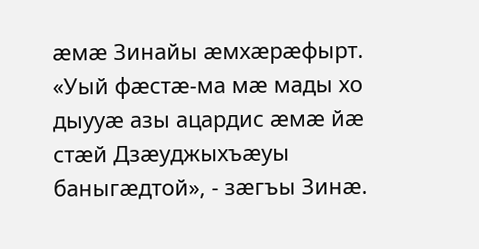æмæ Зинайы æмхæрæфырт. «Уый фæстæ-ма мæ мады хо дыууæ азы ацардис æмæ йæ стæй Дзæуджыхъæуы баныгæдтой», - зæгъы Зинæ.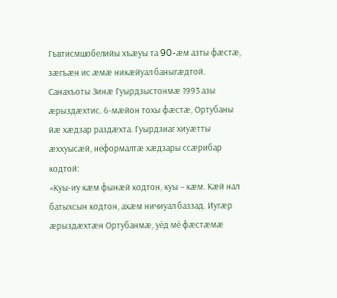Гъвтисмшобелийы хъæуы та 90-æм азты фæстæ, зæгъæн ис æмæ никæйуал баныгæдтой.
Санахъоты Зинæ Гуырдзыстонмæ 1993 азы æрыздæхтис. 6-мæйон тохы фæстæ, Ортубаны йæ хæдзар раздæхта. Гуырдзиаг хиуæтты æххуысæй, неформалтæ хæдзары ссæрибар кодтой:
«Куы-иу кæм фынæй кодтон, куы – кæм. Кæй нал батыхсын кодтон, ахæм ничиуал баззад. Иугæр æрыздæхтæн Ортубанмæ, уёд мё фæстæмæ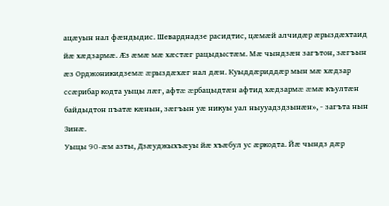ацæуын нал фæндыдис. Шеварднадзе расидтис, цæмæй алчидæр æрыздæхтаид йæ хæдзармæ. Æз æмæ мæ хæстæг рацыдыстæм. Мæ чындзæн загътон, зæгъын æз Орджоникидземæ æрыздæхæг нал дæн. Куыддæриддæр мын мæ хæдзар ссæрибар кодта уыцы лæг, афтæ æрбацыдтæн афтид хæдзармæ æмæ къултæн байдыдтон пъатæ кæнын, зæгъын уæ никуы уал ныууадздзынæн», - загъта нын Зинæ.
Уыцы 90-æм азты, Дзæуджыхъæуы йæ хъæбул ус æркодта. Йæ чындз дæр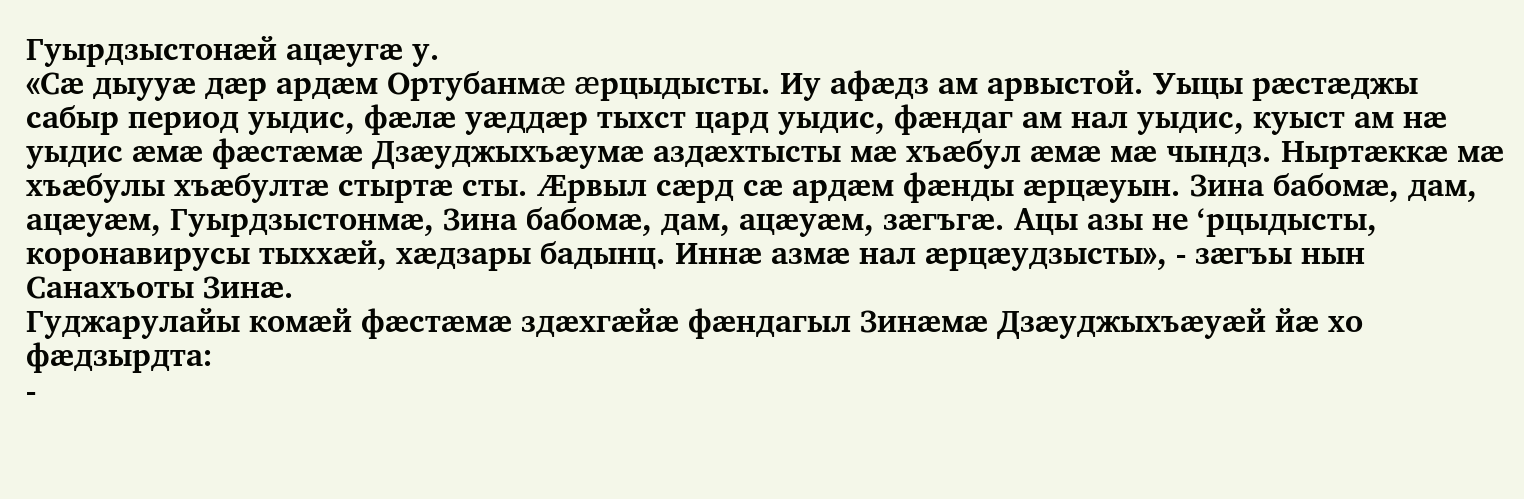Гуырдзыстонæй ацæугæ у.
«Сæ дыууæ дæр ардæм Ортубанмæ æрцыдысты. Иу афæдз ам арвыстой. Уыцы рæстæджы сабыр период уыдис, фæлæ уæддæр тыхст цард уыдис, фæндаг ам нал уыдис, куыст ам нæ уыдис æмæ фæстæмæ Дзæуджыхъæумæ аздæхтысты мæ хъæбул æмæ мæ чындз. Ныртæккæ мæ хъæбулы хъæбултæ стыртæ сты. Æрвыл сæрд сæ ардæм фæнды æрцæуын. Зина бабомæ, дам, ацæуæм, Гуырдзыстонмæ, Зина бабомæ, дам, ацæуæм, зæгъгæ. Ацы азы не ‘рцыдысты, коронавирусы тыххæй, хæдзары бадынц. Иннæ азмæ нал æрцæудзысты», - зæгъы нын Санахъоты Зинæ.
Гуджарулайы комæй фæстæмæ здæхгæйæ фæндагыл Зинæмæ Дзæуджыхъæуæй йæ хо фæдзырдта:
-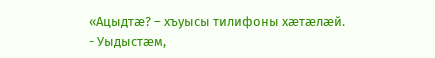«Ацыдтæ? – хъуысы тилифоны хæтæлæй.
- Уыдыстæм,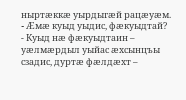ныртæккæ уырдыгæй рацæуæм.
- Æмæ куыд уыдис, фæкуыдтай?
- Куыд нæ фæкуыдтаин – уæлмæрдыл уыйас æхсынцъы сзадис, дуртæ фæлдæхт –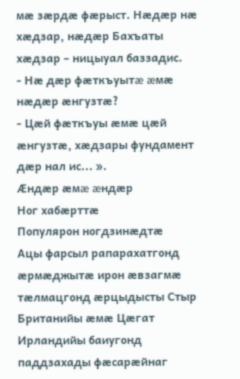мæ зæрдæ фæрыст. Нæдæр нæ хæдзар, нæдæр Бахъаты хæдзар – ницыуал баззадис.
- Нæ дæр фæткъуытæ æмæ нæдæр æнгузтæ?
- Цæй фæткъуы æмæ цæй æнгузтæ, хæдзары фундамент дæр нал ис... ».
Æндæр æмæ æндæр
Ног хабæрттæ
Популярон ногдзинæдтæ
Ацы фарсыл рапарахатгонд æрмæджытæ ирон æвзагмæ тæлмацгонд æрцыдысты Стыр Британийы æмæ Цæгат Ирландийы баиугонд паддзахады фæсарæйнаг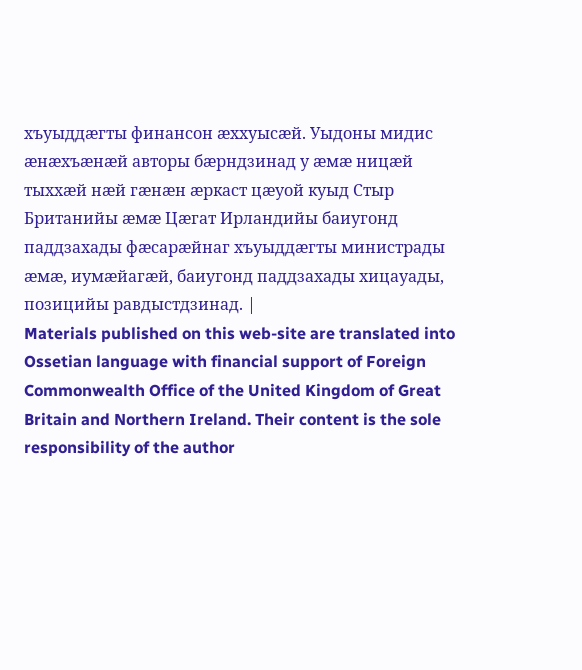хъуыддæгты финансон æххуысæй. Уыдоны мидис æнæхъæнæй авторы бæрндзинад у æмæ ницæй тыххæй нæй гæнæн æркаст цæуой куыд Стыр Британийы æмæ Цæгат Ирландийы баиугонд паддзахады фæсарæйнаг хъуыддæгты министрады æмæ, иумæйагæй, баиугонд паддзахады хицауады, позицийы равдыстдзинад. |
Materials published on this web-site are translated into Ossetian language with financial support of Foreign Commonwealth Office of the United Kingdom of Great Britain and Northern Ireland. Their content is the sole responsibility of the author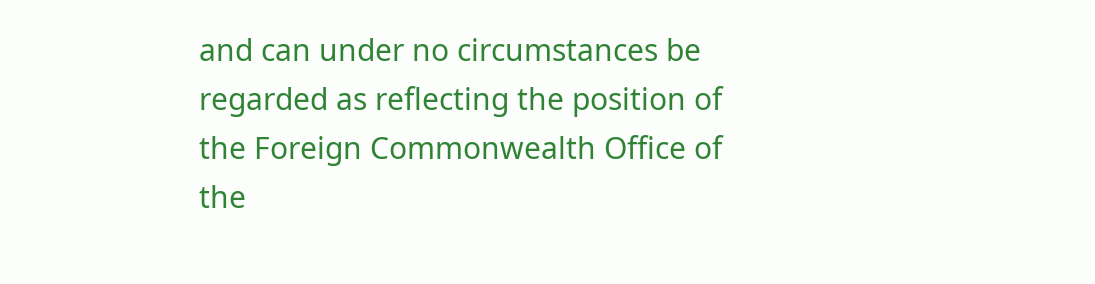and can under no circumstances be regarded as reflecting the position of the Foreign Commonwealth Office of the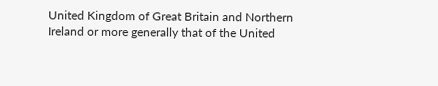United Kingdom of Great Britain and Northern Ireland or more generally that of the United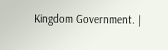Kingdom Government. |